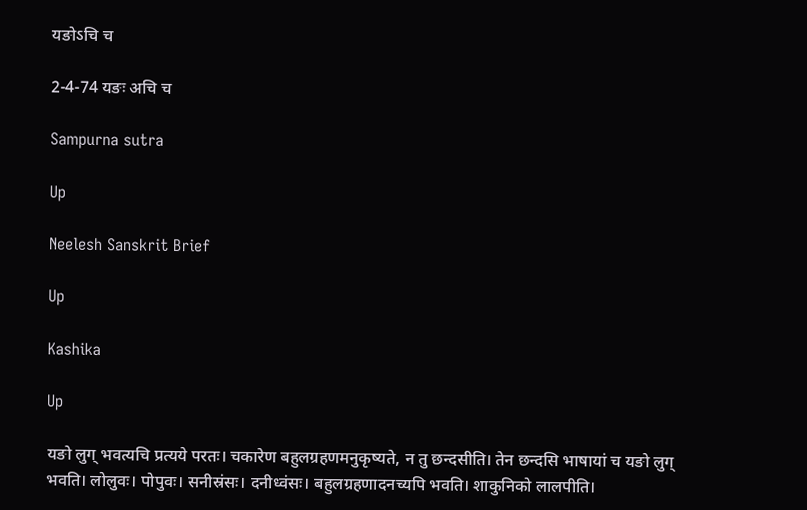यङोऽचि च

2-4-74 यङः अचि च

Sampurna sutra

Up

Neelesh Sanskrit Brief

Up

Kashika

Up

यङो लुग् भवत्यचि प्रत्यये परतः। चकारेण बहुलग्रहणमनुकृष्यते, न तु छन्दसीति। तेन छन्दसि भाषायां च यङो लुग् भवति। लोलुवः। पोपुवः। सनीस्रंसः। दनीध्वंसः। बहुलग्रहणादनच्यपि भवति। शाकुनिको लालपीति।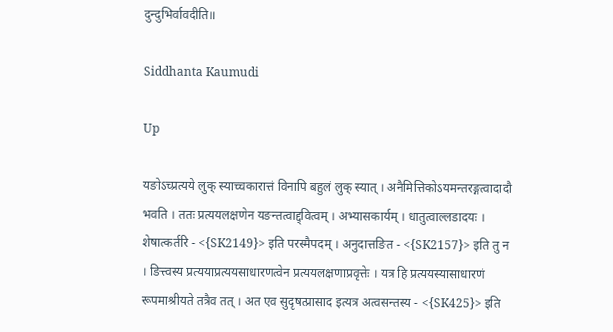दुन्दुभिर्वावदीति॥

Siddhanta Kaumudi

Up

यङोऽच्प्रत्यये लुक् स्याच्चकारात्तं विनापि बहुलं लुक् स्यात् । अनैमित्तिकोऽयमन्तरङ्गत्वादादौ भवति । ततः प्रत्ययलक्षणेन यङन्तत्वाद्द्वित्वम् । अभ्यासकार्यम् । धातुत्वाल्लडादयः । शेषात्कर्तरि - <{SK2149}> इति परस्मैपदम् । अनुदात्तङित - <{SK2157}> इति तु न । ङित्त्वस्य प्रत्ययाप्रत्ययसाधारणत्वेन प्रत्ययलक्षणाप्रवृत्तेः । यत्र हि प्रत्ययस्यासाधारणं रूपमाश्रीयते तत्रैव तत् । अत एव सुदृषत्प्रासाद इत्यत्र अत्वसन्तस्य - <{SK425}> इति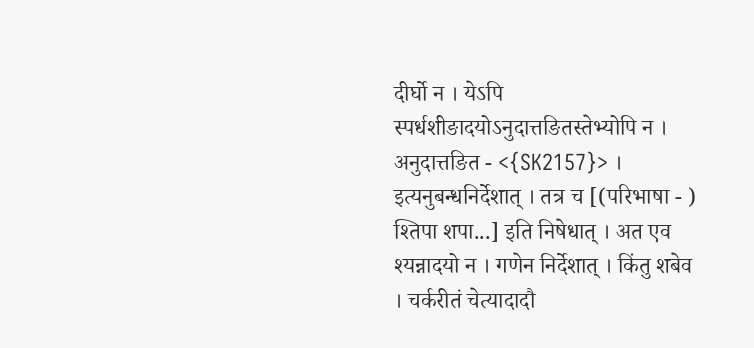दीर्घो न । येऽपि स्पर्धशीङादयोऽनुदात्तङितस्तेभ्योपि न । अनुदात्तङित - <{SK2157}> । इत्यनुबन्धनिर्देशात् । तत्र च [(परिभाषा - ) श्तिपा शपा...] इति निषेधात् । अत एव श्यन्नादयो न । गणेन निर्देशात् । किंतु शबेव । चर्करीतं चेत्यादादौ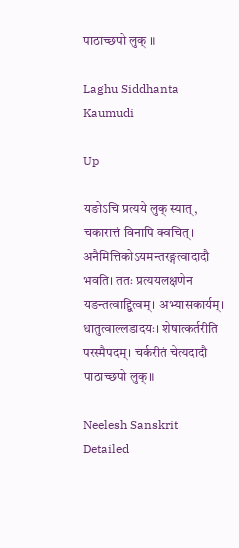पाठाच्छपो लुक् ॥

Laghu Siddhanta Kaumudi

Up

यङोऽचि प्रत्यये लुक् स्यात्, चकारात्तं विनापि क्वचित्। अनैमित्तिकोऽयमन्तरङ्गत्वादादौ भवति। ततः प्रत्ययलक्षणेन यङन्तत्वाद्द्वित्वम्। अभ्यासकार्यम्। धातुत्वाल्लडादयः। शेषात्कर्तरीति परस्मैपदम्। चर्करीतं चेत्यदादौ पाठाच्छपो लुक्॥

Neelesh Sanskrit Detailed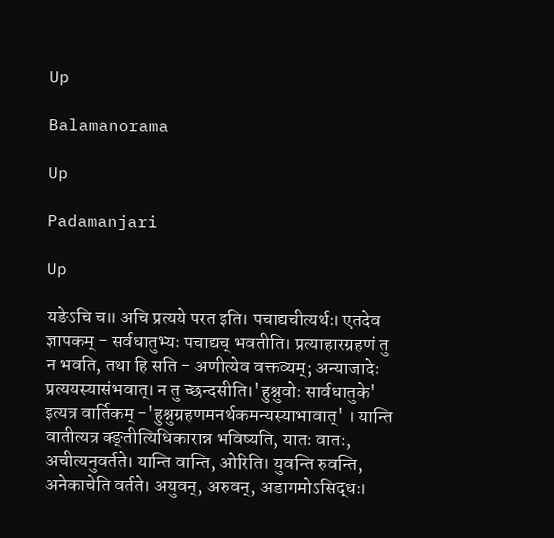Up

Balamanorama

Up

Padamanjari

Up

यङेऽचि च॥ अचि प्रत्यये परत इति। पचाद्यचीत्यर्थः। एतदेव ज्ञापकम् - सर्वधातुभ्यः पचाद्यच् भवतीति। प्रत्याहारग्रहणं तु न भवति, तथा हि सति - अणीत्येव वक्तव्यम्; अन्याजादेः प्रत्ययस्यासंभवात्। न तु च्छन्दसीति।'हुश्नुवोः सार्वधातुके' इत्यत्र वार्तिकम् -'हुश्नुग्रहणमनर्थकमन्यस्याभावात्' । यान्ति वातीत्यत्र क्ङ्तीत्यिधिकारान्न भविष्यति, यातः वातः, अचीत्यनुवर्तते। यान्ति वान्ति, ओरिति। युवन्ति रुवन्ति, अनेकाचेति वर्तते। अयुवन्, अरुवन्, अडागमोऽसिद्धः।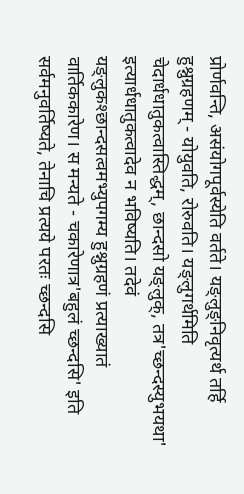प्रोर्णवन्ति, असंयोगपूर्वस्येति वर्तते। यङ्लुङ्निवृत्यर्थ तर्हि हुश्नुग्रहणम् - योयुवति, रोरुवति। यङ्लुगर्थमिति चेदार्धधातुकत्वास्तिद्धम्, छान्दसो यङ्लुक्, तत्र'च्छन्दस्युभयथा' इत्यार्धधातुकत्वादेव न भविष्यति। तदेवं यङ्लुकश्छान्दसत्वमभ्युपगम्य हुश्नुग्रहणं प्रत्याख्यातं वार्तिककारेण। स मन्यते - चकारेणात्र'बहुलं च्छन्दसि' इति सर्वमनुवर्तिष्यते, तेनाचि प्रत्यये परतः च्छन्दसि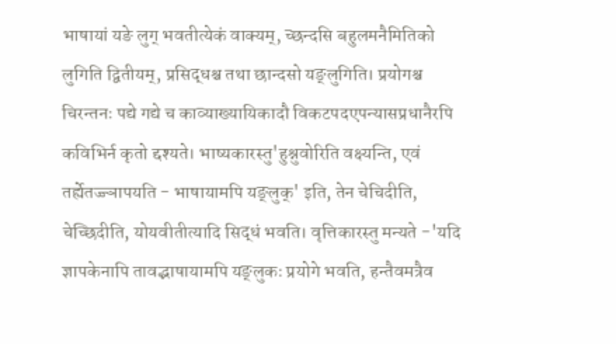भाषायां यङे लुग् भवतीत्येकं वाक्यम्, च्छन्दसि बहुलमनैमितिको लुगिति द्वितीयम्, प्रसिद्धश्च तथा छान्दसो यङ्लुगिति। प्रयोगश्च चिरन्तनः पद्ये गद्ये च काव्याख्यायिकादौ विकटपदएपन्यासप्रधानैरपि कविभिर्न कृतो द्दश्यते। भाष्यकारस्तु'हुश्नुवोरिति वक्ष्यन्ति, एवं तर्ह्येतज्ज्ञापयति - भाषायामपि यङ्लुक्' इति, तेन चेचिदीति, चेच्छिदीति, योयवीतीत्यादि सिद्धं भवति। वृत्तिकारस्तु मन्यते -'यदि ज्ञापकेनापि तावद्भाषायामपि यङ्लुकः प्रयोगे भवति, हन्तैवमत्रैव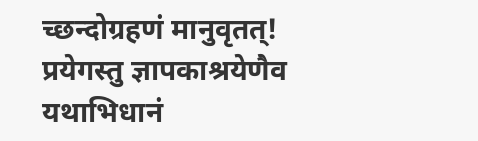च्छन्दोग्रहणं मानुवृतत्! प्रयेगस्तु ज्ञापकाश्रयेणैव यथाभिधानं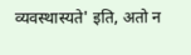व्यवस्थास्यते' इति, अतो न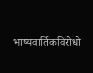भाष्यवार्तिकविरोधो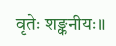वृतेः शङ्कनीयः॥